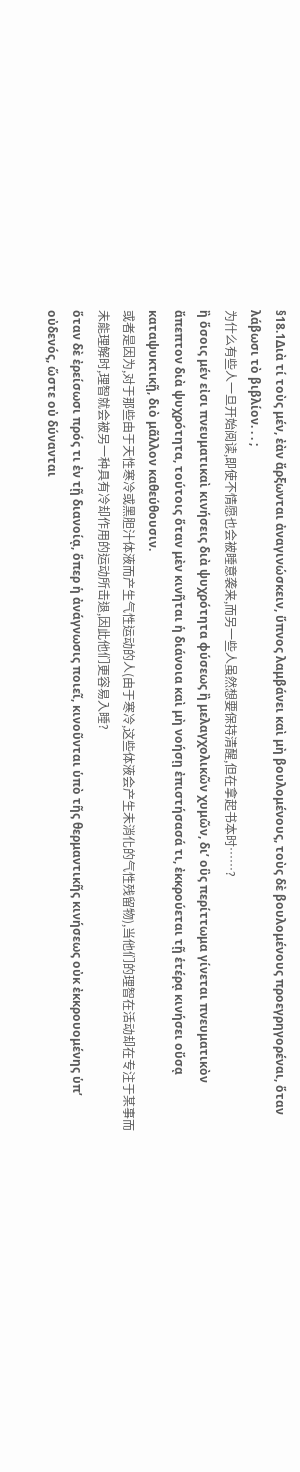§18.1Διὰ τί τοὺς μέν, ἐὰν ἄρξωνται ἀναγινώσκειν, ὕπνος λαμβάνει καὶ μὴ βουλομένους, τοὺς δὲ βουλομένους προεγρηγορέναι, ὅταν λάβωσι τὸ βιβλίον. . . ;
为什么有些人一旦开始阅读,即使不情愿也会被睡意袭来,而另一些人虽然想要保持清醒,但在拿起书本时……?
ἢ ὅσοις μέν εἰσι πνευματικαὶ κινήσεις διὰ ψυχρότητα φύσεως ἢ μελαγχολικῶν χυμῶν, δι’ οὓς περίττωμα γίνεται πνευματικὸν ἄπεπτον διὰ ψυχρότητα, τούτοις ὅταν μὲν κινῆται ἡ διάνοια καὶ μὴ νοήσῃ ἐπιστήσασά τι, ἐκκρούεται τῇ ἑτέρᾳ κινήσει οὔσᾳ καταψυκτικῇ, διὸ μᾶλλον καθεύθουσιν.
或者是因为,对于那些由于天性寒冷或黑胆汁体液而产生气性运动的人(由于寒冷,这些体液会产生未消化的气性残留物),当他们的理智在活动却在专注于某事而未能理解时,理智就会被另一种具有冷却作用的运动所击退,因此他们更容易入睡?
ὅταν δὲ ἐρείσωσι πρός τι ἐν τῇ διανοίᾳ, ὅπερ ἡ ἀνάγνωσις ποιεῖ, κινοῦνται ὑπὸ τῆς θερμαντικῆς κινήσεως οὐκ ἐκκρουομένης ὑπ’ οὐδενός, ὥστε οὐ δύνανται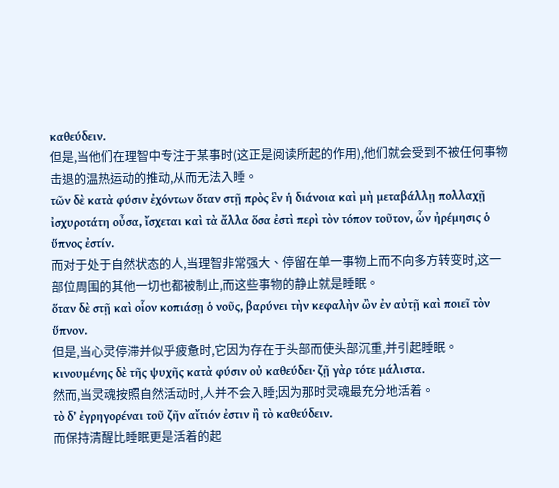καθεύδειν.
但是,当他们在理智中专注于某事时(这正是阅读所起的作用),他们就会受到不被任何事物击退的温热运动的推动,从而无法入睡。
τῶν δὲ κατὰ φύσιν ἐχόντων ὅταν στῇ πρὸς ἓν ἡ διάνοια καὶ μὴ μεταβάλλῃ πολλαχῇ ἰσχυροτάτη οὖσα, ἴσχεται καὶ τὰ ἄλλα ὅσα ἐστὶ περὶ τὸν τόπον τοῦτον, ὧν ἠρέμησις ὁ ὕπνος ἐστίν.
而对于处于自然状态的人,当理智非常强大、停留在单一事物上而不向多方转变时,这一部位周围的其他一切也都被制止,而这些事物的静止就是睡眠。
ὅταν δὲ στῇ καὶ οἷον κοπιάσῃ ὁ νοῦς, βαρύνει τὴν κεφαλὴν ὢν ἐν αὐτῇ καὶ ποιεῖ τὸν ὕπνον.
但是,当心灵停滞并似乎疲惫时,它因为存在于头部而使头部沉重,并引起睡眠。
κινουμένης δὲ τῆς ψυχῆς κατὰ φύσιν οὐ καθεύδει· ζῇ γὰρ τότε μάλιστα.
然而,当灵魂按照自然活动时,人并不会入睡;因为那时灵魂最充分地活着。
τὸ δ’ ἐγρηγορέναι τοῦ ζῆν αἴτιόν ἐστιν ἢ τὸ καθεύδειν.
而保持清醒比睡眠更是活着的起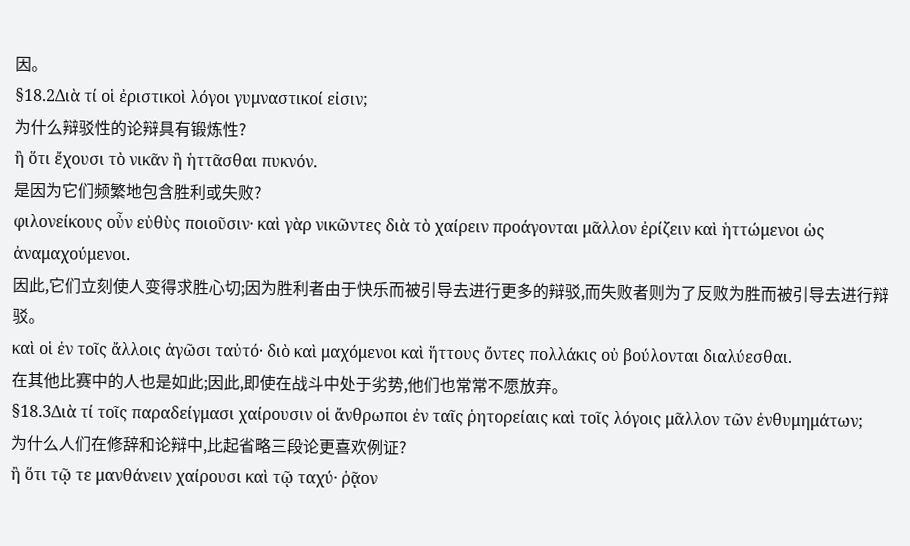因。
§18.2Διὰ τί οἱ ἐριστικοὶ λόγοι γυμναστικοί εἰσιν;
为什么辩驳性的论辩具有锻炼性?
ἢ ὅτι ἔχουσι τὸ νικᾶν ἢ ἡττᾶσθαι πυκνόν.
是因为它们频繁地包含胜利或失败?
φιλονείκους οὖν εὐθὺς ποιοῦσιν· καὶ γὰρ νικῶντες διὰ τὸ χαίρειν προάγονται μᾶλλον ἐρίζειν καὶ ἡττώμενοι ὡς ἀναμαχούμενοι.
因此,它们立刻使人变得求胜心切;因为胜利者由于快乐而被引导去进行更多的辩驳,而失败者则为了反败为胜而被引导去进行辩驳。
καὶ οἱ ἐν τοῖς ἄλλοις ἀγῶσι ταὐτό· διὸ καὶ μαχόμενοι καὶ ἥττους ὄντες πολλάκις οὐ βούλονται διαλύεσθαι.
在其他比赛中的人也是如此;因此,即使在战斗中处于劣势,他们也常常不愿放弃。
§18.3Διὰ τί τοῖς παραδείγμασι χαίρουσιν οἱ ἄνθρωποι ἐν ταῖς ῥητορείαις καὶ τοῖς λόγοις μᾶλλον τῶν ἐνθυμημάτων;
为什么人们在修辞和论辩中,比起省略三段论更喜欢例证?
ἢ ὅτι τῷ τε μανθάνειν χαίρουσι καὶ τῷ ταχύ· ῥᾷον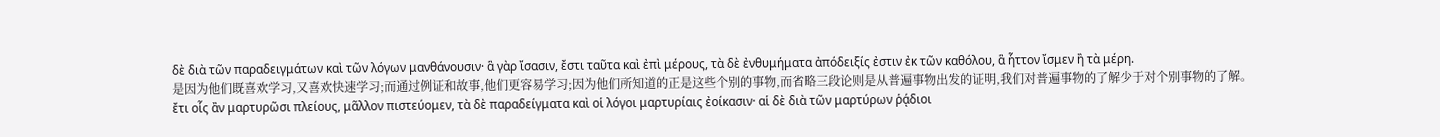δὲ διὰ τῶν παραδειγμάτων καὶ τῶν λόγων μανθάνουσιν· ἃ γὰρ ἴσασιν, ἔστι ταῦτα καὶ ἐπὶ μέρους, τὰ δὲ ἐνθυμήματα ἀπόδειξίς ἐστιν ἐκ τῶν καθόλου, ἃ ἧττον ἴσμεν ἢ τὰ μέρη.
是因为他们既喜欢学习,又喜欢快速学习;而通过例证和故事,他们更容易学习;因为他们所知道的正是这些个别的事物,而省略三段论则是从普遍事物出发的证明,我们对普遍事物的了解少于对个别事物的了解。
ἔτι οἷς ἂν μαρτυρῶσι πλείους, μᾶλλον πιστεύομεν, τὰ δὲ παραδείγματα καὶ οἱ λόγοι μαρτυρίαις ἐοίκασιν· αἱ δὲ διὰ τῶν μαρτύρων ῥᾴδιοι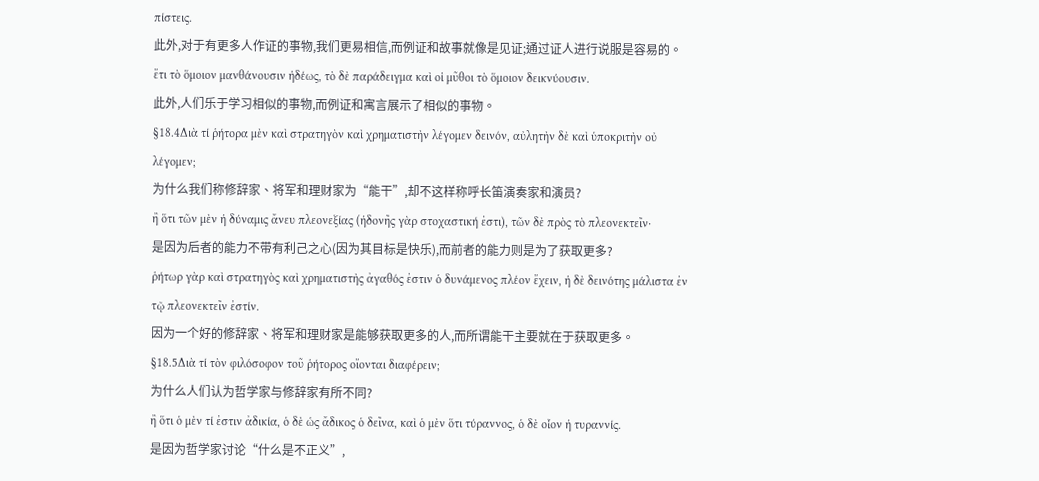πίστεις.
此外,对于有更多人作证的事物,我们更易相信,而例证和故事就像是见证;通过证人进行说服是容易的。
ἔτι τὸ ὅμοιον μανθάνουσιν ἡδέως, τὸ δὲ παράδειγμα καὶ οἱ μῦθοι τὸ ὅμοιον δεικνύουσιν.
此外,人们乐于学习相似的事物,而例证和寓言展示了相似的事物。
§18.4Διὰ τί ῥήτορα μὲν καὶ στρατηγὸν καὶ χρηματιστὴν λέγομεν δεινόν, αὐλητὴν δὲ καὶ ὑποκριτὴν οὐ λέγομεν;
为什么我们称修辞家、将军和理财家为“能干”,却不这样称呼长笛演奏家和演员?
ἢ ὅτι τῶν μὲν ἡ δύναμις ἄνευ πλεονεξίας (ἡδονῆς γὰρ στοχαστική ἐστι), τῶν δὲ πρὸς τὸ πλεονεκτεῖν·
是因为后者的能力不带有利己之心(因为其目标是快乐),而前者的能力则是为了获取更多?
ῥήτωρ γὰρ καὶ στρατηγὸς καὶ χρηματιστὴς ἀγαθός ἐστιν ὁ δυνάμενος πλέον ἔχειν, ἡ δὲ δεινότης μάλιστα ἐν τῷ πλεονεκτεῖν ἐστίν.
因为一个好的修辞家、将军和理财家是能够获取更多的人,而所谓能干主要就在于获取更多。
§18.5Διὰ τί τὸν φιλόσοφον τοῦ ῥήτορος οἴονται διαφέρειν;
为什么人们认为哲学家与修辞家有所不同?
ἢ ὅτι ὁ μὲν τί ἐστιν ἀδικία, ὁ δὲ ὡς ἄδικος ὁ δεῖνα, καὶ ὁ μὲν ὅτι τύραννος, ὁ δὲ οἷον ἡ τυραννίς.
是因为哲学家讨论“什么是不正义”,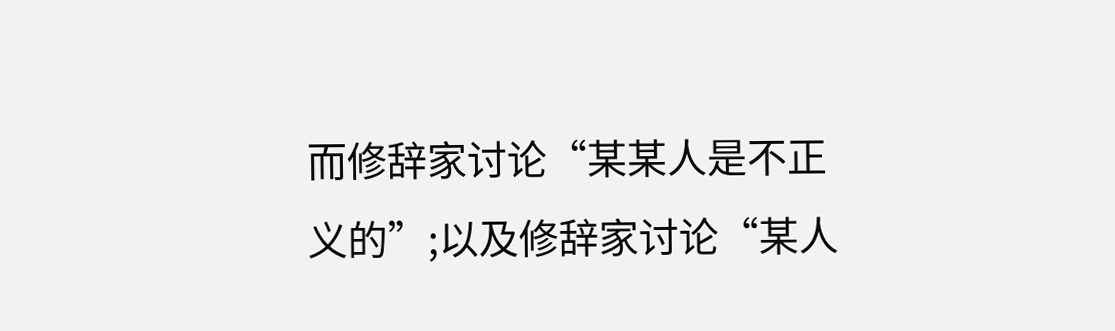而修辞家讨论“某某人是不正义的”;以及修辞家讨论“某人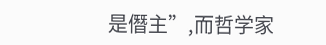是僭主”,而哲学家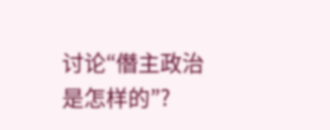讨论“僭主政治是怎样的”?